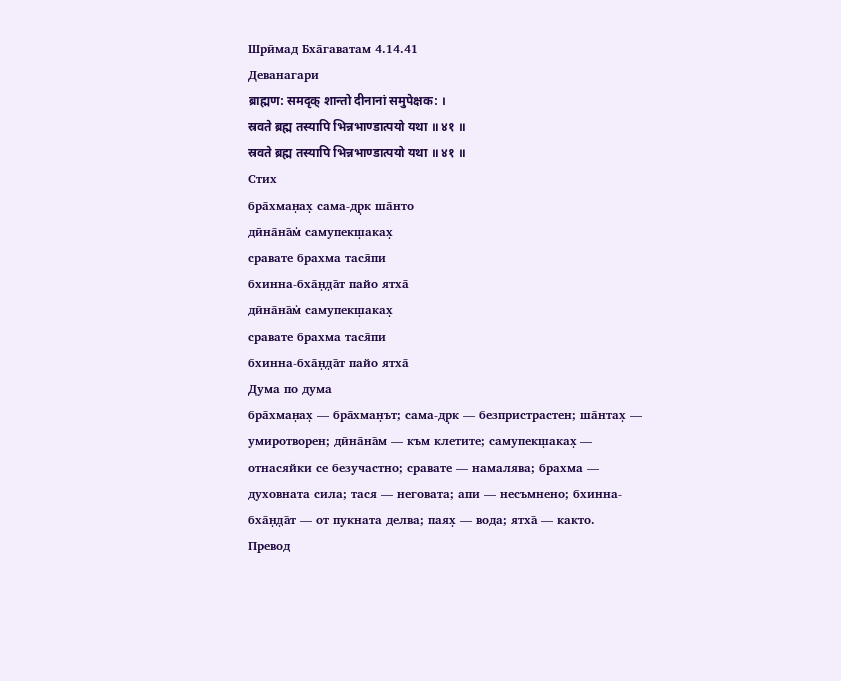Шрӣмад Бха̄гаватам 4.14.41
Деванагари
ब्राह्मण: समदृक् शान्तो दीनानां समुपेक्षक: ।
स्रवते ब्रह्म तस्यापि भिन्नभाण्डात्पयो यथा ॥ ४१ ॥
स्रवते ब्रह्म तस्यापि भिन्नभाण्डात्पयो यथा ॥ ४१ ॥
Стих
бра̄хман̣ах̣ сама-др̣к ша̄нто
дӣна̄на̄м̇ самупекш̣аках̣
сравате брахма тася̄пи
бхинна-бха̄н̣д̣а̄т пайо ятха̄
дӣна̄на̄м̇ самупекш̣аках̣
сравате брахма тася̄пи
бхинна-бха̄н̣д̣а̄т пайо ятха̄
Дума по дума
бра̄хман̣ах̣ — бра̄хман̣ът; сама-др̣к — безпристрастен; ша̄нтах̣ — умиротворен; дӣна̄на̄м — към клетите; самупекш̣аках̣ — отнасяйки се безучастно; сравате — намалява; брахма — духовната сила; тася — неговата; апи — несъмнено; бхинна-бха̄н̣д̣а̄т — от пукната делва; паях̣ — вода; ятха̄ — както.
Превод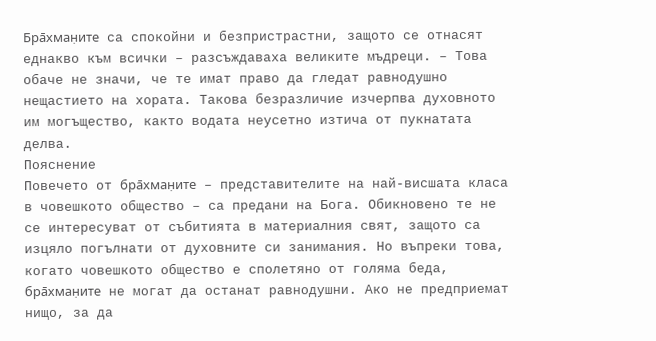Бра̄хман̣ите са спокойни и безпристрастни, защото се отнасят еднакво към всички – разсъждаваха великите мъдреци. – Това обаче не значи, че те имат право да гледат равнодушно нещастието на хората. Такова безразличие изчерпва духовното им могъщество, както водата неусетно изтича от пукнатата делва.
Пояснение
Повечето от бра̄хман̣ите – представителите на най-висшата класа в човешкото общество – са предани на Бога. Обикновено те не се интересуват от събитията в материалния свят, защото са изцяло погълнати от духовните си занимания. Но въпреки това, когато човешкото общество е сполетяно от голяма беда, бра̄хман̣ите не могат да останат равнодушни. Ако не предприемат нищо, за да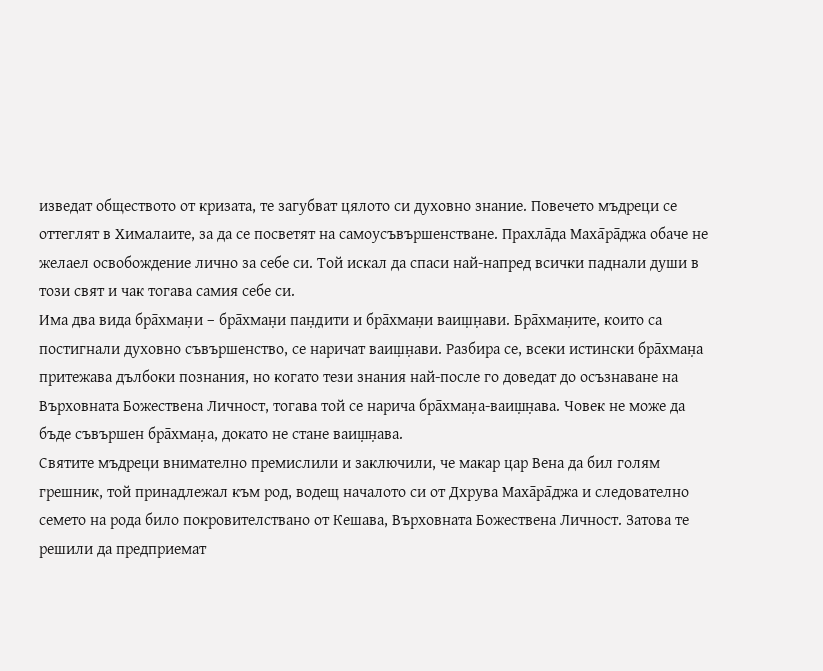изведат обществото от кризата, те загубват цялото си духовно знание. Повечето мъдреци се оттеглят в Хималаите, за да се посветят на самоусъвършенстване. Прахла̄да Маха̄ра̄джа обаче не желаел освобождение лично за себе си. Той искал да спаси най-напред всички паднали души в този свят и чак тогава самия себе си.
Има два вида бра̄хман̣и – бра̄хман̣и пан̣д̣ити и бра̄хман̣и ваиш̣н̣ави. Бра̄хман̣ите, които са постигнали духовно съвършенство, се наричат ваиш̣н̣ави. Разбира се, всеки истински бра̄хман̣а притежава дълбоки познания, но когато тези знания най-после го доведат до осъзнаване на Върховната Божествена Личност, тогава той се нарича бра̄хман̣а-ваиш̣н̣ава. Човек не може да бъде съвършен бра̄хман̣а, докато не стане ваиш̣н̣ава.
Святите мъдреци внимателно премислили и заключили, че макар цар Вена да бил голям грешник, той принадлежал към род, водещ началото си от Дхрува Маха̄ра̄джа и следователно семето на рода било покровителствано от Кешава, Върховната Божествена Личност. Затова те решили да предприемат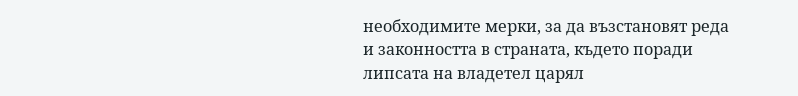необходимите мерки, за да възстановят реда и законността в страната, където поради липсата на владетел царял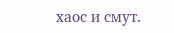хаос и смут.